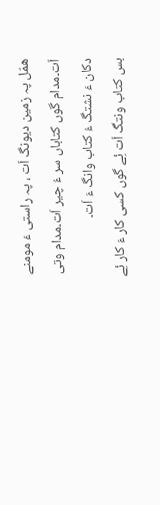ھمّل پہ زمین دیونگ اَت ، پہ راستی ءَ مومنے اَت۔مدام گوں کتاباں سر ءُ چیر اَت۔مدام وتی دکان ءَ نشتگ ءُ کتاب وانگ ءَ اَت۔
بس کتاب ونتگ اَت ئِے گوں کسی کار ءَ کار ئِے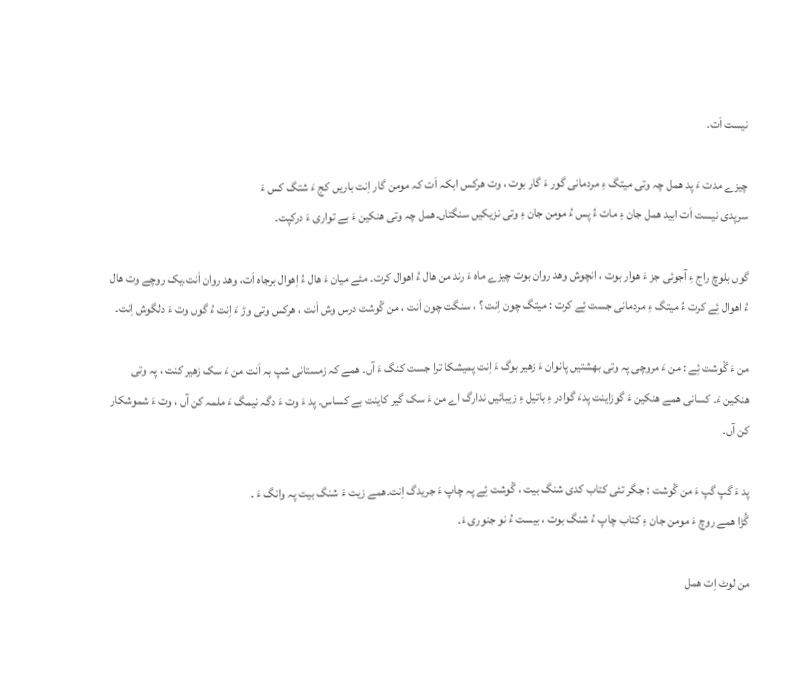نیست اَت۔

چیزے مدت ءَ پد ھمل چہ وتی میتگ ءِ مردمانی گور ءَ گار بوت ، وت ھرکس ابکہ اَت کہ مومن گار اِنت باریں کج ءَ شتگ کس ءَ
سرپدی نیست اَت ابید ھمل جان ءِ مات ءُ پس ءُ مومن جان ءِ وتی نزیکیں سنگتاں۔ھمل چہ وتی ھنکین ءَ بے تواری ءَ درکپت۔

گوں بلوچ راج ءِ آجوئی جز ءَ ھوار بوت ، انچوش وھد روان بوت چیزے ماہ ءَ رند من ھال ءُ اھوال کرت۔ مئے میان ءَ ھال ءُ اِھوال برجاہ اَت، وھد روان اَنت۔یک روچے وت ھال ءُ اھوال ئِے کرت ءُ میتگ ءِ مردمانی جست ئِے کرت : میتگ چون اِنت ؟ ، سنگت چون اَنت ، من گْوشت درس وش اَنت ، ھرکس وتی وڑ ءَ اِنت ءُ گوں وت ءَ دلگوش اِنت۔

من ءَ گْوشت ئِے : من ءَ مروچی پہ وتی بھشتیں پانوان ءَ زھیر بوگ ءَ اِنت پمیشکا ترا جست کنگ ءَ آں۔ ھمے کہ زمستانی شپ بہ اَنت من ءَ سک زھیر کنت ، پہ وتی ھنکین ءَ۔ کسانی ھمے ھنکین ءَ گوزاینت پدءَ گوادر ءِ باتیل ءِ زیبائیں ندارگ اے من ءَ سک گیر کاینت بے کساس۔ پد ءَ وت ءَ دگہ نیمگ ءَ ملمہ کن آں ، وت ءَ شموشکار کن آں۔

پد ءَ گپ گپ ءَ من گْوشت : جگر تئی کتاب کدی شنگ بیت ، گْوشت ئِے پہ چاپ ءَ جریدگ اِنت۔ھمے زیت ءَ شنگ بیت پہ وانگ ءَ ۔
گُڑا ھمے روچ ءَ مومن جان ءِ کتاب چاپ ءُ شنگ بوت ، بیست ءُ نو جنوری ءَ۔

من لوٹ اِت ھمل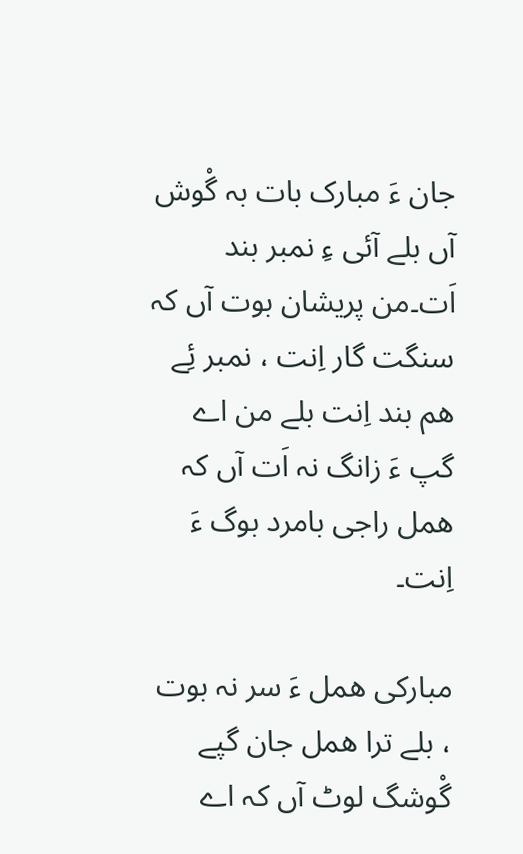جان ءَ مبارک بات بہ گْوش آں بلے آئی ءِ نمبر بند اَت۔من پریشان بوت آں کہ سنگت گار اِنت ، نمبر ئِے ھم بند اِنت بلے من اے گپ ءَ زانگ نہ اَت آں کہ ھمل راجی بامرد بوگ ءَ اِنت۔

مبارکی ھمل ءَ سر نہ بوت ، بلے ترا ھمل جان گپے گْوشگ لوٹ آں کہ اے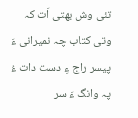تئی وش بھتی اَت کہ وتی کتاب چہ نمیرانی ءَ پیسر راج ءِ دست دات ءُ پہ وانگ ءَ سر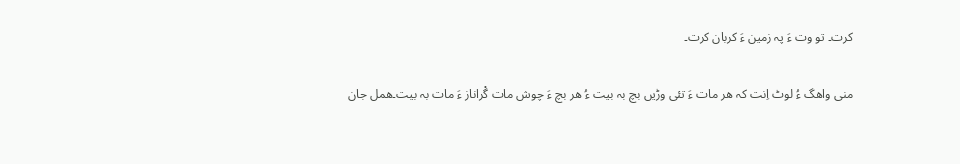کرت۔ تو وت ءَ پہ زمین ءَ کربان کرت۔

منی واھگ ءُ لوٹ اِنت کہ ھر مات ءَ تئی وڑیں بچ بہ بیت ءُ ھر بچ ءَ چوش مات گْراناز ءَ مات بہ بیت۔ھمل جان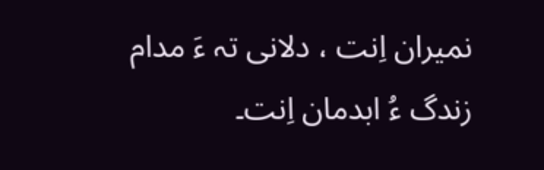نمیران اِنت ، دلانی تہ ءَ مدام زندگ ءُ ابدمان اِنت۔